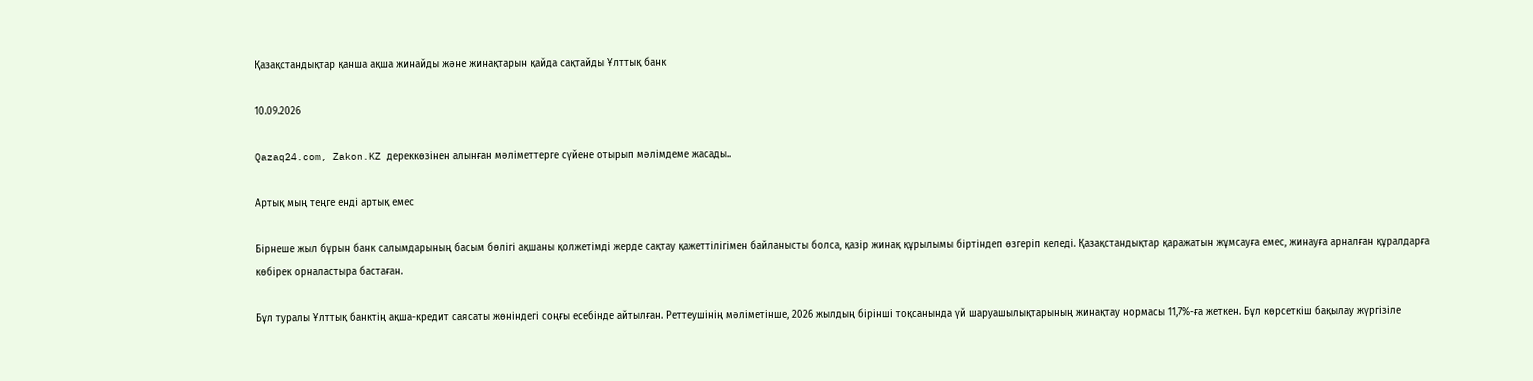Қазақстандықтар қанша ақша жинайды және жинақтарын қайда сақтайды Ұлттық банк

10.09.2026

Qazaq24.com, Zakon.KZ дереккөзінен алынған мәліметтерге сүйене отырып мәлімдеме жасады..

Артық мың теңге енді артық емес

Бірнеше жыл бұрын банк салымдарының басым бөлігі ақшаны қолжетімді жерде сақтау қажеттілігімен байланысты болса, қазір жинақ құрылымы біртіндеп өзгеріп келеді. Қазақстандықтар қаражатын жұмсауға емес, жинауға арналған құралдарға көбірек орналастыра бастаған.

Бұл туралы Ұлттық банктің ақша-кредит саясаты жөніндегі соңғы есебінде айтылған. Реттеушінің мәліметінше, 2026 жылдың бірінші тоқсанында үй шаруашылықтарының жинақтау нормасы 11,7%-ға жеткен. Бұл көрсеткіш бақылау жүргізіле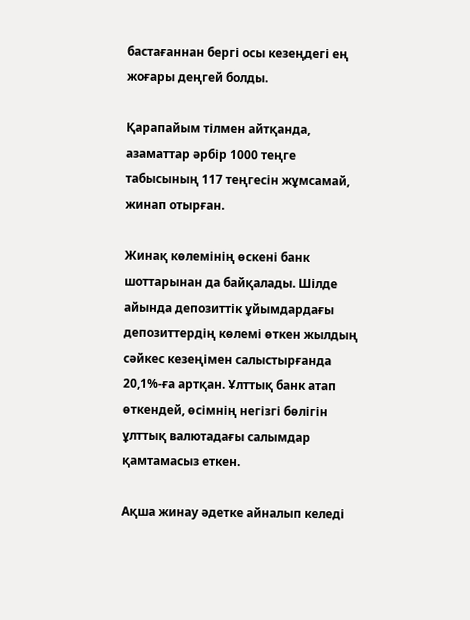бастағаннан бергі осы кезеңдегі ең жоғары деңгей болды.

Қарапайым тілмен айтқанда, азаматтар әрбір 1000 теңге табысының 117 теңгесін жұмсамай, жинап отырған.

Жинақ көлемінің өскені банк шоттарынан да байқалады. Шілде айында депозиттік ұйымдардағы депозиттердің көлемі өткен жылдың сәйкес кезеңімен салыстырғанда 20,1%-ға артқан. Ұлттық банк атап өткендей, өсімнің негізгі бөлігін ұлттық валютадағы салымдар қамтамасыз еткен.

Ақша жинау әдетке айналып келеді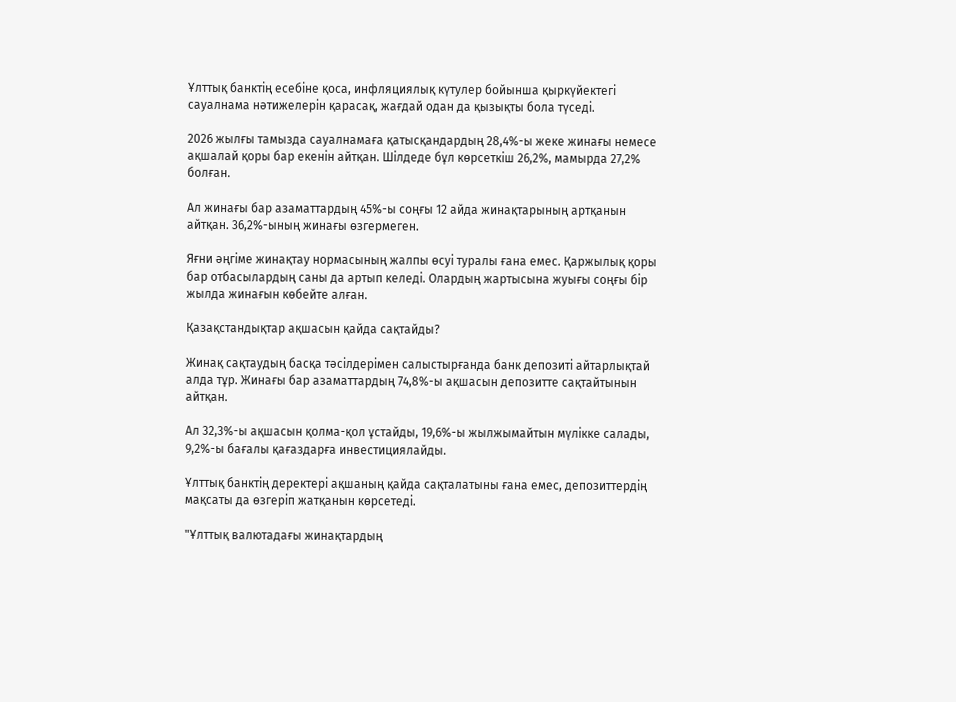Ұлттық банктің есебіне қоса, инфляциялық күтулер бойынша қыркүйектегі сауалнама нәтижелерін қарасақ, жағдай одан да қызықты бола түседі.

2026 жылғы тамызда сауалнамаға қатысқандардың 28,4%-ы жеке жинағы немесе ақшалай қоры бар екенін айтқан. Шілдеде бұл көрсеткіш 26,2%, мамырда 27,2% болған.

Ал жинағы бар азаматтардың 45%-ы соңғы 12 айда жинақтарының артқанын айтқан. 36,2%-ының жинағы өзгермеген.

Яғни әңгіме жинақтау нормасының жалпы өсуі туралы ғана емес. Қаржылық қоры бар отбасылардың саны да артып келеді. Олардың жартысына жуығы соңғы бір жылда жинағын көбейте алған.

Қазақстандықтар ақшасын қайда сақтайды?

Жинақ сақтаудың басқа тәсілдерімен салыстырғанда банк депозиті айтарлықтай алда тұр. Жинағы бар азаматтардың 74,8%-ы ақшасын депозитте сақтайтынын айтқан.

Ал 32,3%-ы ақшасын қолма-қол ұстайды, 19,6%-ы жылжымайтын мүлікке салады, 9,2%-ы бағалы қағаздарға инвестициялайды.

Ұлттық банктің деректері ақшаның қайда сақталатыны ғана емес, депозиттердің мақсаты да өзгеріп жатқанын көрсетеді.

"Ұлттық валютадағы жинақтардың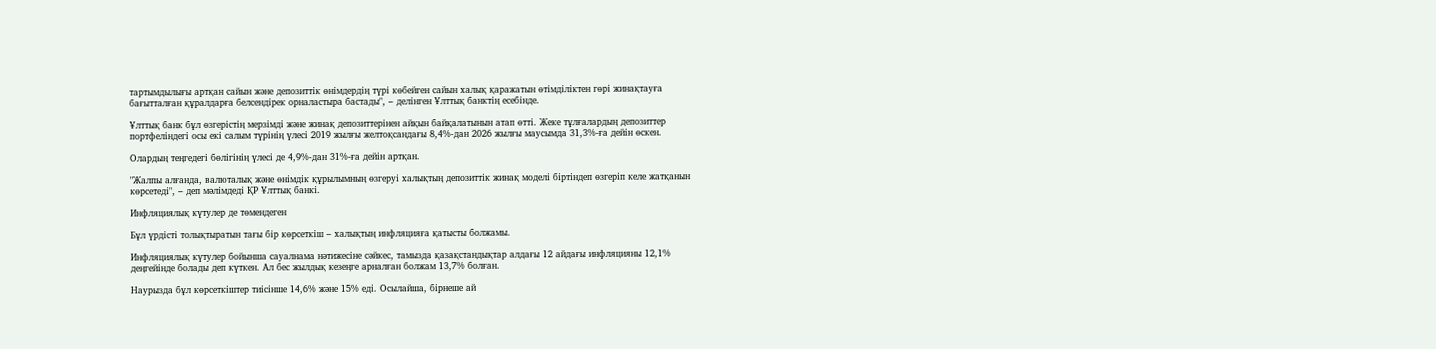тартымдылығы артқан сайын және депозиттік өнімдердің түрі көбейген сайын халық қаражатын өтімділіктен гөрі жинақтауға бағытталған құралдарға белсендірек орналастыра бастады", – делінген Ұлттық банктің есебінде.

Ұлттық банк бұл өзгерістің мерзімді және жинақ депозиттерінен айқын байқалатынын атап өтті. Жеке тұлғалардың депозиттер портфеліндегі осы екі салым түрінің үлесі 2019 жылғы желтоқсандағы 8,4%-дан 2026 жылғы маусымда 31,3%-ға дейін өскен.

Олардың теңгедегі бөлігінің үлесі де 4,9%-дан 31%-ға дейін артқан.

"Жалпы алғанда, валюталық және өнімдік құрылымның өзгеруі халықтың депозиттік жинақ моделі біртіндеп өзгеріп келе жатқанын көрсетеді", – деп мәлімдеді ҚР Ұлттық банкі.

Инфляциялық күтулер де төмендеген

Бұл үрдісті толықтыратын тағы бір көрсеткіш – халықтың инфляцияға қатысты болжамы.

Инфляциялық күтулер бойынша сауалнама нәтижесіне сәйкес, тамызда қазақстандықтар алдағы 12 айдағы инфляцияны 12,1% деңгейінде болады деп күткен. Ал бес жылдық кезеңге арналған болжам 13,7% болған.

Наурызда бұл көрсеткіштер тиісінше 14,6% және 15% еді. Осылайша, бірнеше ай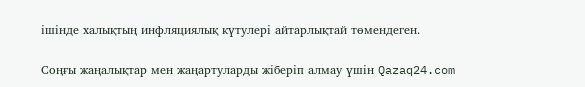ішінде халықтың инфляциялық күтулері айтарлықтай төмендеген.

Соңғы жаңалықтар мен жаңартуларды жіберіп алмау үшін Qazaq24.com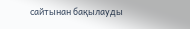сайтынан бақылауды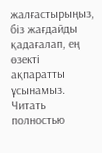жалғастырыңыз, біз жағдайды қадағалап, ең өзекті ақпаратты ұсынамыз.
Читать полностью